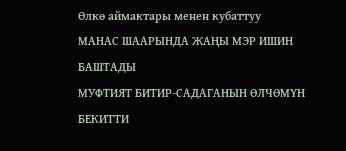Өлкө аймактары менен кубаттуу
МАНАС ШААРЫНДА ЖАҢЫ МЭР ИШИН БАШТАДЫ
МУФТИЯТ БИТИР-САДАГАНЫН ӨЛЧӨМҮН БЕКИТТИ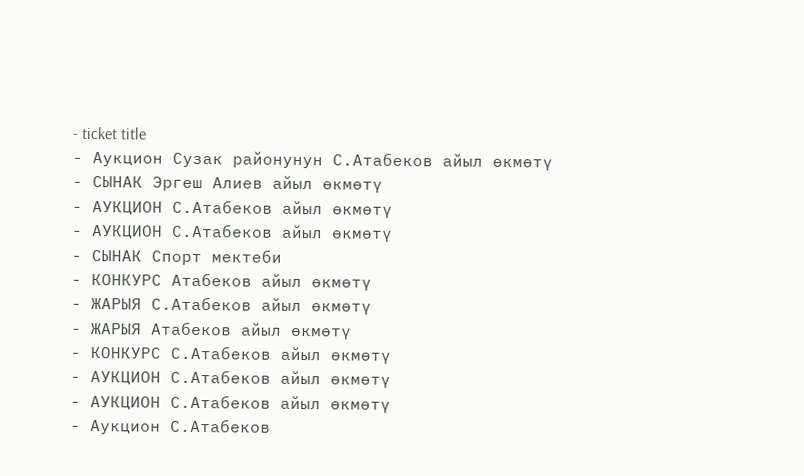- ticket title
- Аукцион Сузак районунун С.Атабеков айыл өкмөтү
- СЫНАК Эргеш Алиев айыл өкмөтү
- АУКЦИОН С.Атабеков айыл өкмөтү
- АУКЦИОН С.Атабеков айыл өкмөтү
- СЫНАК Спорт мектеби
- КОНКУРС Атабеков айыл өкмөтү
- ЖАРЫЯ С.Атабеков айыл өкмөтү
- ЖАРЫЯ Атабеков айыл өкмөтү
- КОНКУРС С.Атабеков айыл өкмөтү
- АУКЦИОН С.Атабеков айыл өкмөтү
- АУКЦИОН С.Атабеков айыл өкмөтү
- Аукцион С.Атабеков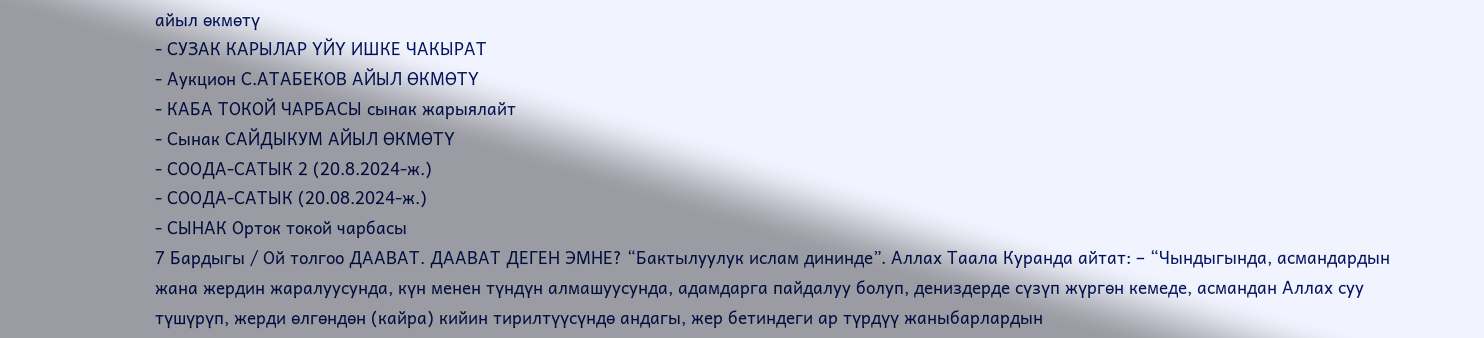айыл өкмөтү
- СУЗАК КАРЫЛАР ҮЙҮ ИШКЕ ЧАКЫРАТ
- Аукцион С.АТАБЕКОВ АЙЫЛ ӨКМӨТҮ
- КАБА ТОКОЙ ЧАРБАСЫ сынак жарыялайт
- Сынак САЙДЫКУМ АЙЫЛ ӨКМӨТҮ
- СООДА-САТЫК 2 (20.8.2024-ж.)
- СООДА-САТЫК (20.08.2024-ж.)
- СЫНАК Орток токой чарбасы
7 Бардыгы / Ой толгоо ДААВАТ. ДААВАТ ДЕГЕН ЭМНЕ? “Бактылуулук ислам дининде”. Аллах Таала Куранда айтат: – “Чындыгында, асмандардын жана жердин жаралуусунда, күн менен түндүн алмашуусунда, адамдарга пайдалуу болуп, дениздерде сүзүп жүргөн кемеде, асмандан Аллах суу түшүрүп, жерди өлгөндөн (кайра) кийин тирилтүүсүндө андагы, жер бетиндеги ар түрдүү жаныбарлардын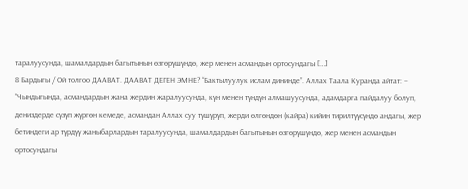таралуусунда, шамалдардын багытынын өзгөрүшүндө, жер менен асмандын ортосундагы […]
8 Бардыгы / Ой толгоо ДААВАТ. ДААВАТ ДЕГЕН ЭМНЕ? “Бактылуулук ислам дининде”. Аллах Таала Куранда айтат: – “Чындыгында, асмандардын жана жердин жаралуусунда, күн менен түндүн алмашуусунда, адамдарга пайдалуу болуп, дениздерде сүзүп жүргөн кемеде, асмандан Аллах суу түшүрүп, жерди өлгөндөн (кайра) кийин тирилтүүсүндө андагы, жер бетиндеги ар түрдүү жаныбарлардын таралуусунда, шамалдардын багытынын өзгөрүшүндө, жер менен асмандын ортосундагы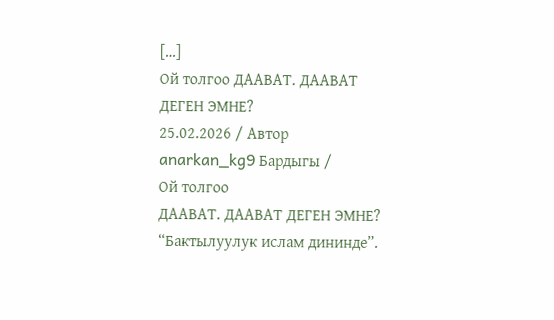[…]
Ой толгоо ДААВАТ. ДААВАТ ДЕГЕН ЭМНЕ?
25.02.2026 / Автор anarkan_kg9 Бардыгы /
Ой толгоо
ДААВАТ. ДААВАТ ДЕГЕН ЭМНЕ?
“Бактылуулук ислам дининде”.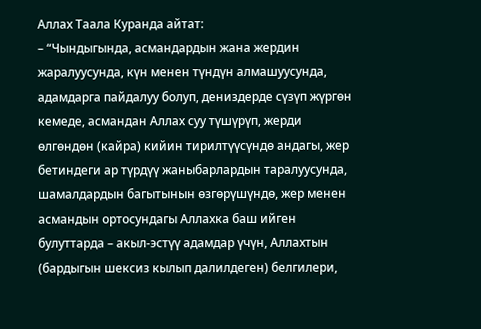Аллах Таала Куранда айтат:
– “Чындыгында, асмандардын жана жердин жаралуусунда, күн менен түндүн алмашуусунда, адамдарга пайдалуу болуп, дениздерде сүзүп жүргөн кемеде, асмандан Аллах суу түшүрүп, жерди өлгөндөн (кайра) кийин тирилтүүсүндө андагы, жер бетиндеги ар түрдүү жаныбарлардын таралуусунда, шамалдардын багытынын өзгөрүшүндө, жер менен асмандын ортосундагы Аллахка баш ийген булуттарда – акыл-эстүү адамдар үчүн, Аллахтын (бардыгын шексиз кылып далилдеген) белгилери,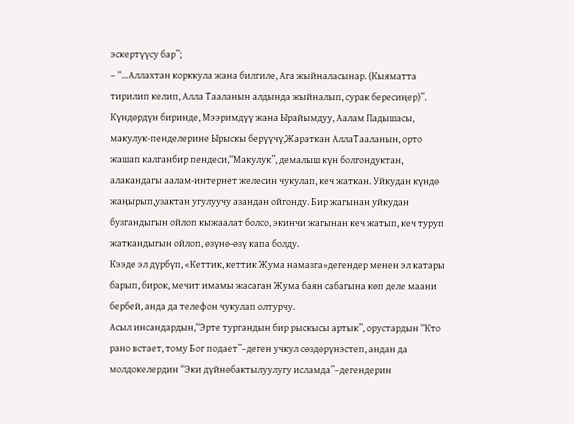эскертүүсу бар”;
– “…Аллахтан корккула жана билгиле, Ага жыйналасынар. (Кыяматта
тирилип келип, Алла Тааланын алдында жыйналып, сурак бересиңер)”.
Күндөрдүн биринде, Мээримдүү жана Ырайымдуу, Аалам Падышасы, макулук-пенделерине Ырыскы берүүчү,Жараткан АллаТааланын, орто жашап калганбир пендеси,“Макулук”, демалыш күн болгондуктан, алакандагы аалам-интернет желесин чукулап, кеч жаткан. Уйкудан күндө жаңырып,узактан угулуучу азандан ойгонду. Бир жагынан уйкудан бузгандыгын ойлоп кыжаалат болсо, экинчи жагынан кеч жатып, кеч туруп жаткандыгын ойлоп, өзүнө-өзү капа болду.
Кээде эл дүрбүп, «Кеттик, кеттик Жума намазга»дегендер менен эл катары барып, бирок, мечит имамы жасаган Жума баян сабагына көп деле маани бербей, анда да телефон чукулап олтурчу.
Асыл инсандардын,“Эрте тургандын бир рыскысы артык”, орустардын “Кто рано встает, тому Бог подает”–деген учкул сөздөрүнэстеп, андан да молдокелердин “Эки дүйнөбактылуулугу исламда”–дегендерин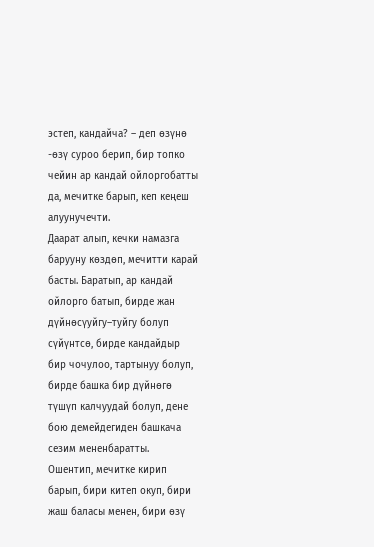эстеп, кандайча? – деп өзүнө -өзү суроо берип, бир топко чейин ар кандай ойлоргобатты да, мечитке барып, кеп кеңеш алуунучечти.
Даарат алып, кечки намазга барууну көздөп, мечитти карай басты. Баратып, ар кандай ойлорго батып, бирде жан дүйнөсүуйгу–туйгу болуп сүйүнтсө, бирде кандайдыр бир чочулоо, тартынуу болуп, бирде башка бир дүйнөгө түшүп калчуудай болуп, дене бою демейдегиден башкача сезим мененбаратты.
Ошентип, мечитке кирип барып, бири китеп окуп, бири жаш баласы менен, бири өзү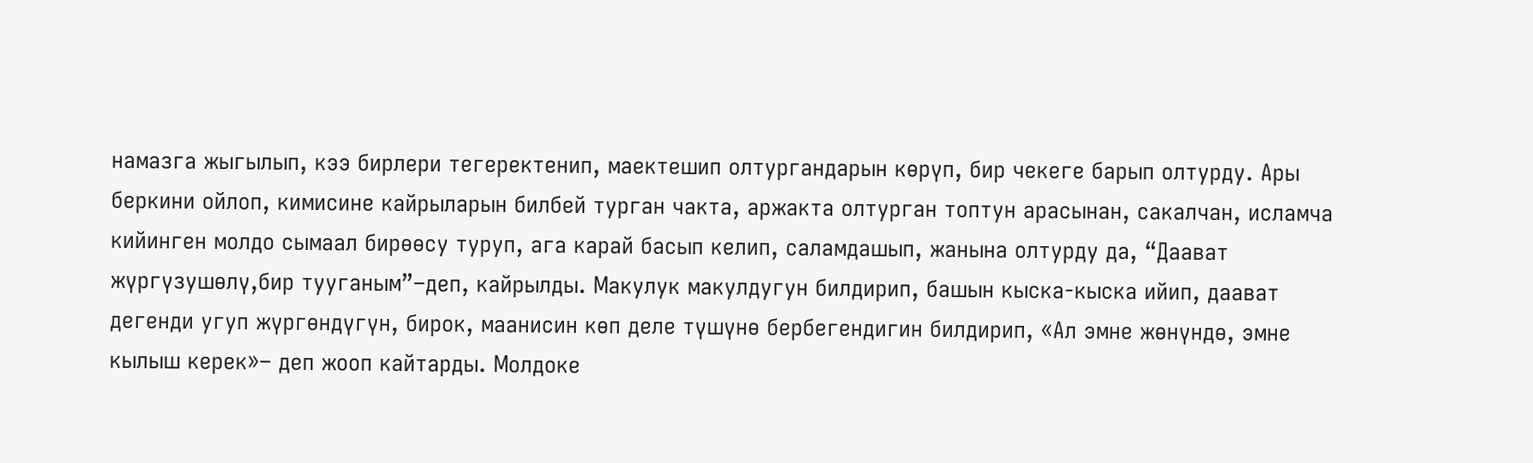намазга жыгылып, кээ бирлери тегеректенип, маектешип олтургандарын көрүп, бир чекеге барып олтурду. Ары беркини ойлоп, кимисине кайрыларын билбей турган чакта, аржакта олтурган топтун арасынан, сакалчан, исламча кийинген молдо сымаал бирөөсу туруп, ага карай басып келип, саламдашып, жанына олтурду да, “Даават жүргүзушөлү,бир тууганым”–деп, кайрылды. Макулук макулдугун билдирип, башын кыска-кыска ийип, даават дегенди угуп жүргөндүгүн, бирок, маанисин көп деле түшүнө бербегендигин билдирип, «Ал эмне жөнүндө, эмне кылыш керек»– деп жооп кайтарды. Молдоке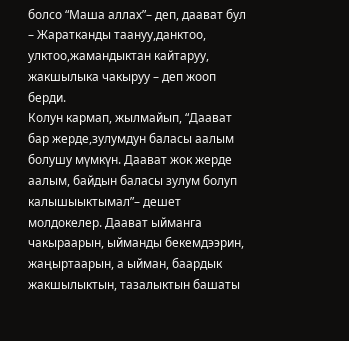болсо “Маша аллах”– деп, даават бул – Жаратканды таануу,данктоо, улктоо,жамандыктан кайтаруу, жакшылыка чакыруу – деп жооп берди.
Колун кармап, жылмайып, “Даават бар жерде,зулумдун баласы аалым болушу мүмкүн. Даават жок жерде аалым, байдын баласы зулум болуп калышыыктымал”– дешет молдокелер. Даават ыйманга чакыраарын, ыйманды бекемдээрин, жаңыртаарын, а ыйман, баардык жакшылыктын, тазалыктын башаты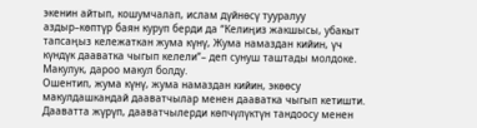экенин айтып, кошумчалап, ислам дүйнөсү тууралуу аздыр–көптүр баян куруп берди да “Келиңиз жакшысы, убакыт тапсаңыз кележаткан жума күнү, Жума намаздан кийин, үч күндүк дааватка чыгып келели”– деп сунуш таштады молдоке.
Макулук, дароо макул болду.
Ошентип, жума күнү, жума намаздан кийин, экөөсу макулдашкандай дааватчылар менен дааватка чыгып кетишти.
Дааватта жүрүп, дааватчылерди көпчүлүктүн тандоосу менен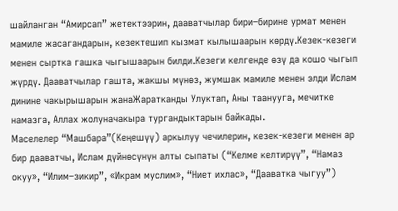шайланган “Амирсап” жетектээрин, дааватчылар бири–бирине урмат менен мамиле жасагандарын, кезектешип кызмат кылышаарын көрдү.Кезек-кезеги менен сыртка гашка чыгышаарын билди.Кезеги келгенде өзү да кошо чыгып жүрдү. Дааватчылар гашта, жакшы мүнөз, жумшак мамиле менен элди Ислам динине чакырышарын жанаЖаратканды Улуктап, Аны таанууга, мечитке намазга, Аллах жолуначакыра тургандыктарын байкады.
Маселелер “Машбара”(Кеңешүү) аркылуу чечилерин, кезек-кезеги менен ар бир дааватчы, Ислам дүйнөсүнүн алты сыпаты (“Келме келтирүү”, “Намаз окуу», “Илим–зикир”, «Икрам муслим», “Ниет ихлас», “Дааватка чыгуу”)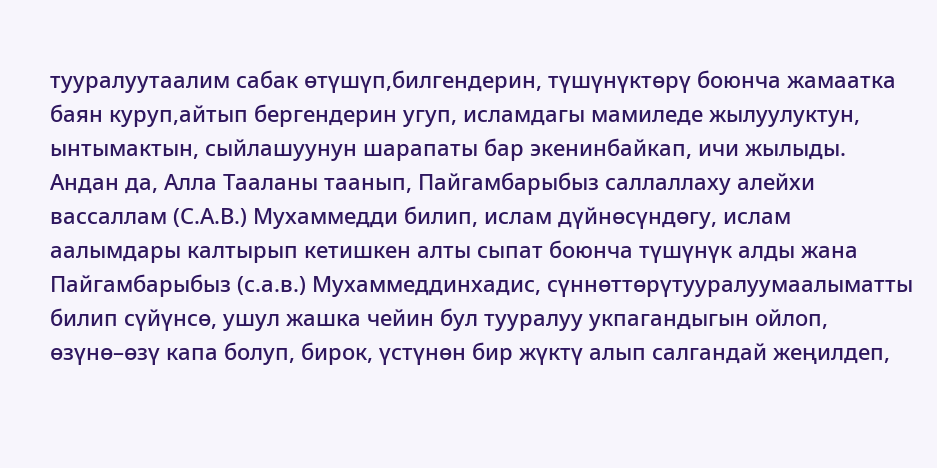тууралуутаалим сабак өтүшүп,билгендерин, түшүнүктөрү боюнча жамаатка баян куруп,айтып бергендерин угуп, исламдагы мамиледе жылуулуктун, ынтымактын, сыйлашуунун шарапаты бар экенинбайкап, ичи жылыды.
Андан да, Алла Тааланы таанып, Пайгамбарыбыз саллаллаху алейхи вассаллам (С.А.В.) Мухаммедди билип, ислам дүйнөсүндөгу, ислам аалымдары калтырып кетишкен алты сыпат боюнча түшүнүк алды жана Пайгамбарыбыз (с.а.в.) Мухаммеддинхадис, сүннөттөрүтууралуумаалыматты билип сүйүнсө, ушул жашка чейин бул тууралуу укпагандыгын ойлоп, өзүнө–өзү капа болуп, бирок, үстүнөн бир жүктү алып салгандай жеңилдеп,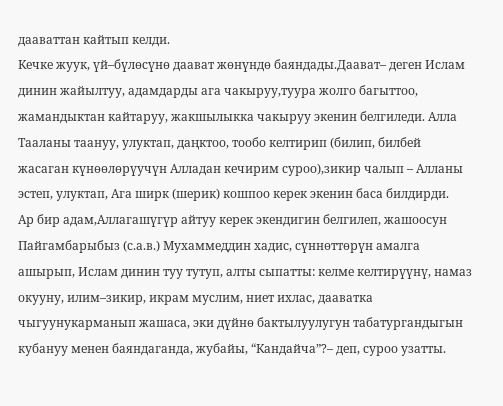дааваттан кайтып келди.
Кечке жуук, үй–бүлөсүнө даават жөнүндө баяндады.Даават– деген Ислам динин жайылтуу, адамдарды ага чакыруу,туура жолго багыттоо, жамандыктан кайтаруу, жакшылыкка чакыруу экенин белгиледи. Алла Тааланы таануу, улуктап, даңктоо, тообо келтирип (билип, билбей жасаган күнөөлөрүучүн Алладан кечирим суроо),зикир чалып – Алланы эстеп, улуктап, Ага ширк (шерик) кошпоо керек экенин баса билдирди.
Ар бир адам,Аллагашүгүр айтуу керек экендигин белгилеп, жашоосун Пайгамбарыбыз (с.а.в.) Мухаммеддин хадис, сүннөттөрүн амалга ашырып, Ислам динин туу тутуп, алты сыпатты: келме келтирүүнү, намаз окууну, илим–зикир, икрам муслим, ниет ихлас, дааватка чыгуунукарманып жашаса, эки дүйнө бактылуулугун табатургандыгын кубануу менен баяндаганда, жубайы, “Кандайча”?– деп, суроо узатты.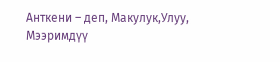Анткени – деп, Макулук,Улуу, Мээримдүү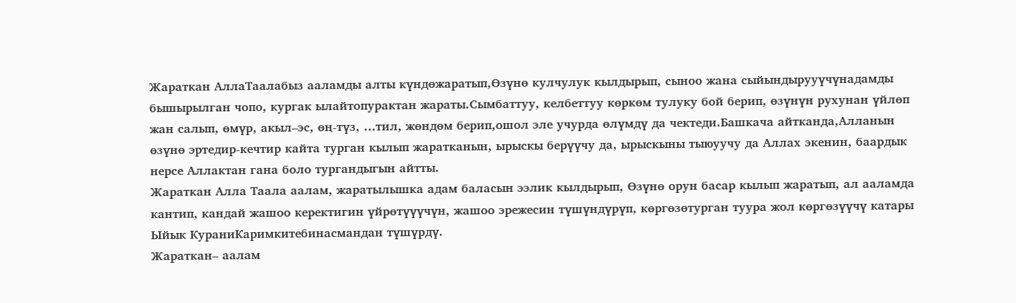Жараткан АллаТаалабыз ааламды алты күндөжаратып,Өзүнө кулчулук кылдырып, сыноо жана сыйындырууүчүнадамды бышырылган чопо, кургак ылайтопурактан жараты.Сымбаттуу, келбеттуу көркөм тулуку бой берип, өзүнүн рухунан үйлөп жан салып, өмүр, акыл–эс, өң-түз, …тил, жөндөм берип,ошол эле учурда өлүмдү да чектеди.Башкача айтканда,Алланын өзүнө эртедир-кечтир кайта турган кылып жаратканын, ырыскы берүүчу да, ырыскыны тыюуучу да Аллах экенин, баардык нерсе Аллактан гана боло тургандыгын айтты.
Жараткан Алла Таала аалам, жаратылышка адам баласын ээлик кылдырып, Өзүнө орун басар кылып жаратып, ал ааламда кантип, кандай жашоо керектигин үйрөтүүүчүн, жашоо эрежесин түшүндүрүп, көргөзөтурган туура жол көргөзүүчү катары Ыйык КураниКаримкитебинасмандан түшүрдү.
Жараткан– аалам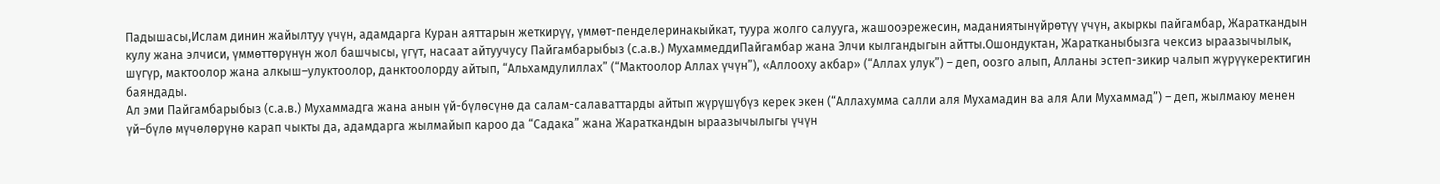Падышасы,Ислам динин жайылтуу үчүн, адамдарга Куран аяттарын жеткирүү, үммөт-пенделеринакыйкат, туура жолго салууга, жашооэрежесин, маданиятынүйрөтүү үчүн, акыркы пайгамбар, Жараткандын кулу жана элчиси, үммөттөрүнүн жол башчысы, үгүт, насаат айтуучусу Пайгамбарыбыз (с.а.в.) МухаммеддиПайгамбар жана Элчи кылгандыгын айтты.Ошондуктан, Жаратканыбызга чексиз ыраазычылык, шүгүр, мактоолор жана алкыш–улуктоолор, данктоолорду айтып, “Альхамдулиллах” (“Мактоолор Аллах үчүн”), «Аллооху акбар» (“Аллах улук”) – деп, оозго алып, Алланы эстеп-зикир чалып жүрүүкеректигин баяндады.
Ал эми Пайгамбарыбыз (с.а.в.) Мухаммадга жана анын үй-бүлөсүнө да салам-салаваттарды айтып жүрүшүбүз керек экен (“Аллахумма салли аля Мухамадин ва аля Али Мухаммад”) – деп, жылмаюу менен үй–бүлө мүчөлөрүнө карап чыкты да, адамдарга жылмайып кароо да “Садака” жана Жараткандын ыраазычылыгы үчүн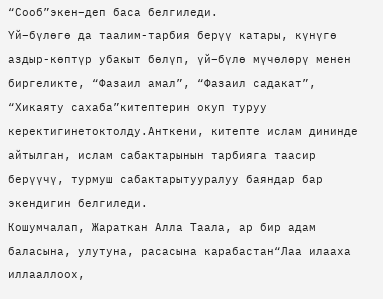“Сооб”экен–деп баса белгиледи.
Үй–бүлөгө да таалим-тарбия берүү катары, күнүгө аздыр-көптүр убакыт бөлүп, үй–бүлө мүчөлөрү менен биргеликте, “Фазаил амал”, “Фазаил садакат”, “Хикаяту сахаба”китептерин окуп туруу керектигинетоктолду.Анткени, китепте ислам дининде айтылган, ислам сабактарынын тарбияга таасир берүүчү, турмуш сабактарытууралуу баяндар бар экендигин белгиледи.
Кошумчалап, Жараткан Алла Таала, ар бир адам баласына, улутуна, расасына карабастан“Лаа илааха иллааллоох,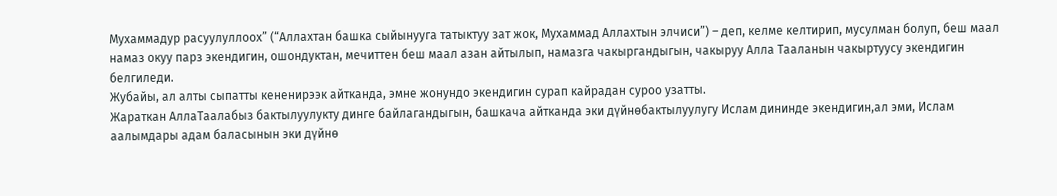Мухаммадур расуулуллоох” (“Аллахтан башка сыйынууга татыктуу зат жок, Мухаммад Аллахтын элчиси”) – деп, келме келтирип, мусулман болуп, беш маал намаз окуу парз экендигин, ошондуктан, мечиттен беш маал азан айтылып, намазга чакыргандыгын, чакыруу Алла Тааланын чакыртуусу экендигин белгиледи.
Жубайы, ал алты сыпатты кененирээк айтканда, эмне жонундо экендигин сурап кайрадан суроо узатты.
Жараткан АллаТаалабыз бактылуулукту динге байлагандыгын, башкача айтканда эки дүйнөбактылуулугу Ислам дининде экендигин,ал эми, Ислам аалымдары адам баласынын эки дүйнө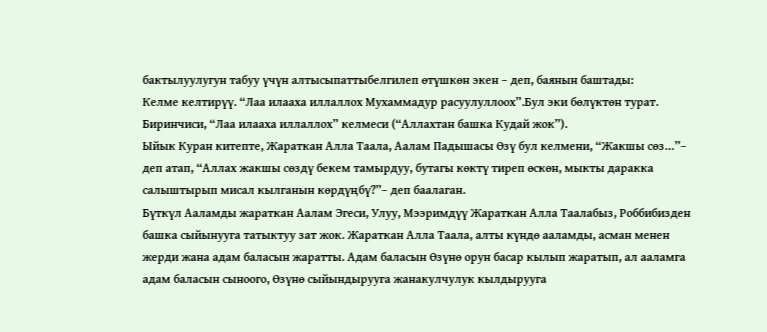бактылуулугун табуу үчүн алтысыпаттыбелгилеп өтүшкөн экен – деп, баянын баштады:
Келме келтирүү. “Лаа илааха иллаллох Мухаммадур расуулуллоох”.Бул эки бөлүктөн турат.
Биринчиси, “Лаа илааха иллаллох” келмеси (“Аллахтан башка Кудай жок”).
Ыйык Куран китепте, Жараткан Алла Таала, Аалам Падышасы Өзү бул келмени, “Жакшы сөз…”– деп атап, “Аллах жакшы сөздү бекем тамырдуу, бутагы көктү тиреп өскөн, мыкты даракка салыштырып мисал кылганын көрдүңбү?”– деп баалаган.
Бүткүл Ааламды жараткан Аалам Эгеси, Улуу, Мээримдүү Жараткан Алла Таалабыз, Роббибизден башка сыйынууга татыктуу зат жок. Жараткан Алла Таала, алты күндө ааламды, асман менен жерди жана адам баласын жаратты. Адам баласын Өзүнө орун басар кылып жаратып, ал ааламга адам баласын сыноого, Өзүнө сыйындырууга жанакулчулук кылдырууга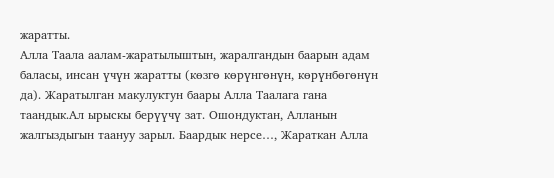жаратты.
Алла Таала аалам-жаратылыштын, жаралгандын баарын адам баласы, инсан үчүн жаратты (көзгө көрүнгөнүн, көрүнбөгөнүн да). Жаратылган макулуктун баары Алла Таалага гана таандык.Ал ырыскы берүүчү зат. Ошондуктан, Алланын жалгыздыгын таануу зарыл. Баардык нерсе…, Жараткан Алла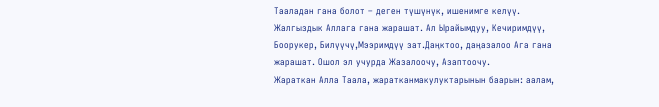Тааладан гана болот – деген түшүнүк, ишенимге келүү.
Жалгыздык Аллага гана жарашат. Ал Ырайымдуу, Кечиримдүү, Боорукер, Билүүчү,Мээримдүү зат.Даңктоо, даңазалоо Ага гана жарашат. Ошол эл учурда Жазалоочу, Азаптоочу.
Жараткан Алла Таала, жаратканмакулуктарынын баарын: аалам,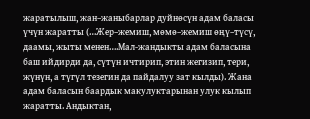жаратылыш, жан–жаныбарлар дуйнөсүн адам баласы үчүн жаратты (…Жер–жемиш, мөмө–жемиш өңү–түсү, даамы, жыты менен….Мал-жандыкты адам баласына баш ийдирди да, сүтүн ичтирип, этин жегизип, тери, жүнүн, а түгүл тезегин да пайдалуу зат кылды). Жана адам баласын баардык макулуктарынан улук кылып жаратты. Андыктан,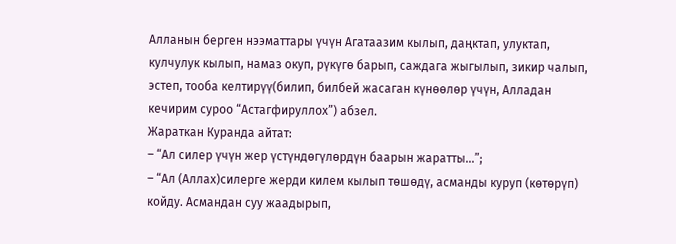Алланын берген нээматтары үчүн Агатаазим кылып, даңктап, улуктап, кулчулук кылып, намаз окуп, рүкүгө барып, саждага жыгылып, зикир чалып, эстеп, тооба келтирүү(билип, билбей жасаган күнөөлөр үчүн, Алладан кечирим суроо “Астагфируллох”) абзел.
Жараткан Куранда айтат:
– “Ал силер үчүн жер үстүндөгүлөрдүн баарын жаратты…”;
– “Ал (Аллах)силерге жерди килем кылып төшөдү, асманды куруп (көтөрүп) койду. Асмандан суу жаадырып,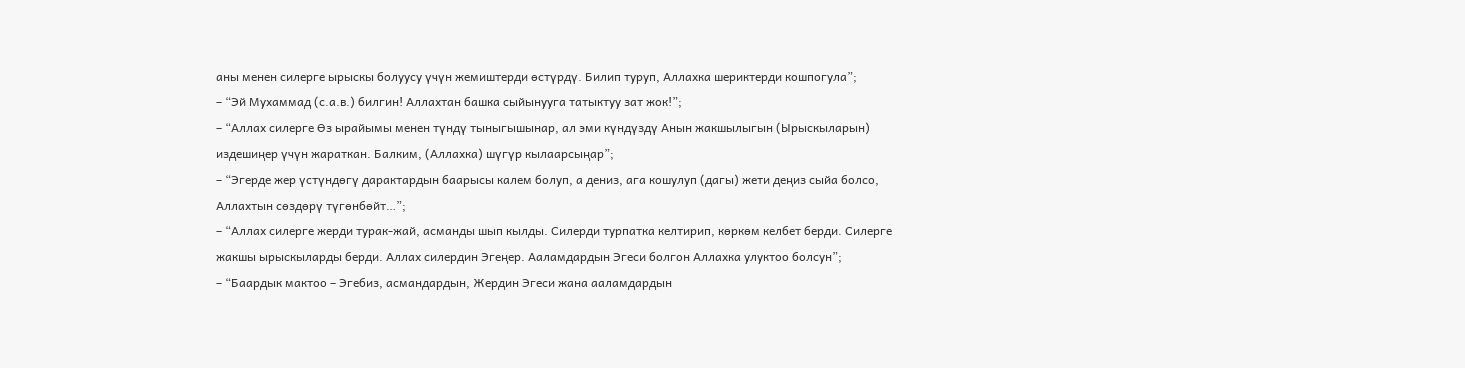аны менен силерге ырыскы болуусу үчүн жемиштерди өстүрдү. Билип туруп, Аллахка шериктерди кошпогула”;
– “Эй Мухаммад (с.а.в.) билгин! Аллахтан башка сыйынууга татыктуу зат жок!”;
– “Аллах силерге Өз ырайымы менен түндү тыныгышынар, ал эми күндүздү Анын жакшылыгын (Ырыскыларын) издешиңер үчүн жараткан. Балким, (Аллахка) шүгүр кылаарсыңар”;
– “Эгерде жер үстүндөгү дарактардын баарысы калем болуп, а дениз, ага кошулуп (дагы) жети деңиз сыйа болсо, Аллахтын сөздөрү түгөнбөйт…”;
– “Аллах силерге жерди турак-жай, асманды шып кылды. Силерди турпатка келтирип, көркөм келбет берди. Силерге жакшы ырыскыларды берди. Аллах силердин Эгеңер. Ааламдардын Эгеси болгон Аллахка улуктоо болсун”;
– “Баардык мактоо – Эгебиз, асмандардын, Жердин Эгеси жана ааламдардын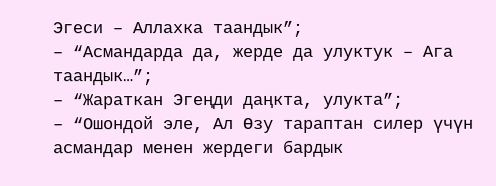Эгеси – Аллахка таандык”;
– “Асмандарда да, жерде да улуктук – Ага таандык…”;
– “Жараткан Эгеңди даңкта, улукта”;
– “Ошондой эле, Ал Өзу тараптан силер үчүн асмандар менен жердеги бардык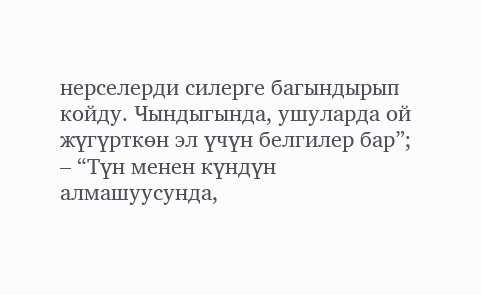нерселерди силерге багындырып койду. Чындыгында, ушуларда ой жүгүрткөн эл үчүн белгилер бар”;
– “Түн менен күндүн алмашуусунда,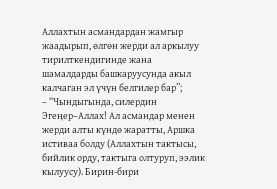Аллахтын асмандардан жамгыр жаадырып, өлгөн жерди ал аркылуу тирилткендигинде жана шамалдарды башкаруусунда акыл калчаган эл үчүн белгилер бар”;
– “Чындыгында, силердин Эгеңер–Аллах! Ал асмандар менен жерди алты күндө жаратты, Аршка истиваа болду (Аллахтын тактысы, бийлик орду, тактыга олтуруп, ээлик кылуусу). Бирин-бири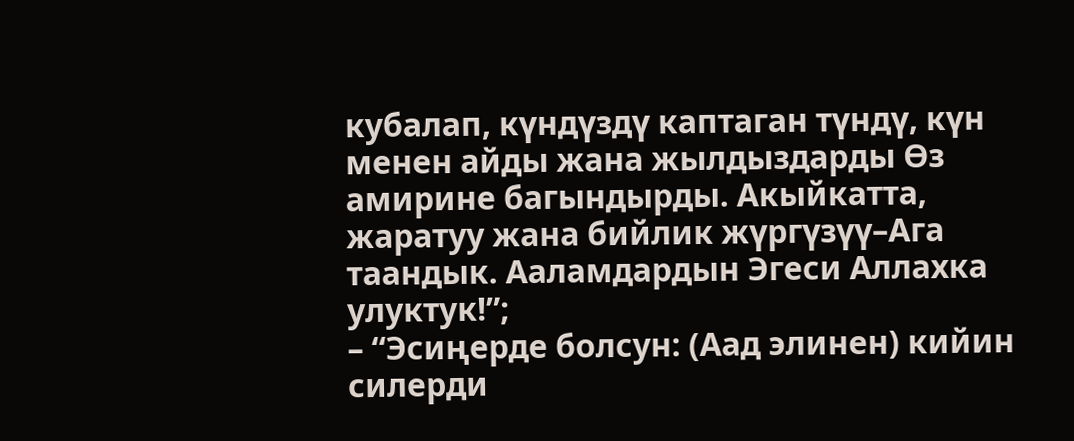кубалап, күндүздү каптаган түндү, күн менен айды жана жылдыздарды Өз амирине багындырды. Акыйкатта, жаратуу жана бийлик жүргүзүү–Ага таандык. Ааламдардын Эгеси Аллахка улуктук!”;
– “Эсиңерде болсун: (Аад элинен) кийин силерди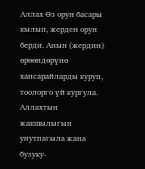Аллах Өз орун басары кылып, жерден орун берди. Анын (жердин) өрөөндөрүнө хансарайларды куруп, тоолорго үй кургула. Аллахтын жакшылыгын унутпагыла жана бузуку-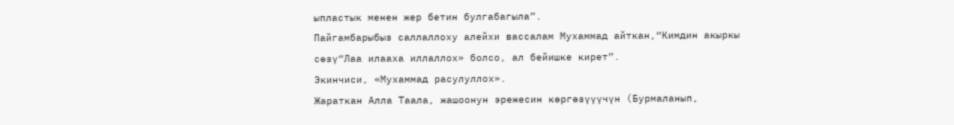ыпластык менен жер бетин булгабагыла”.
Пайгамбарыбыз саллаллоху алейхи вассалам Мухаммад айткан,“Кимдин акыркы сөзү“Лаа илааха иллаллох» болсо, ал бейишке кирет”.
Экинчиси, «Мухаммад расулуллох».
Жараткан Алла Таала, жашоонун эрежесин көргөзүүүчүн (Бурмаланып,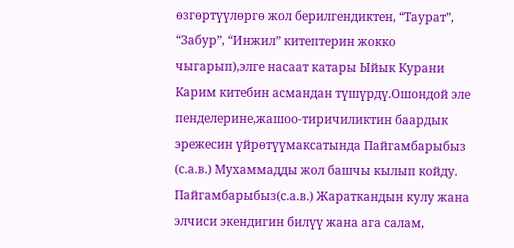өзгөртүүлөргө жол берилгендиктен, “Таурат”, “Забур”, “Инжил” китептерин жокко чыгарып),элге насаат катары Ыйык Курани Карим китебин асмандан түшүрдү.Ошондой эле пенделерине,жашоо-тиричиликтин баардык эрежесин үйрөтүүмаксатында Пайгамбарыбыз (с.а.в.) Мухаммадды жол башчы кылып койду.
Пайгамбарыбыз(с.а.в.) Жараткандын кулу жана элчиси экендигин билүү жана ага салам,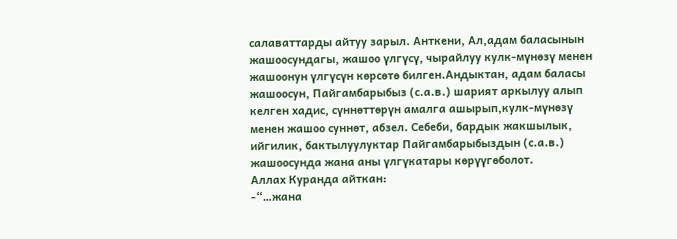салаваттарды айтуу зарыл. Анткени, Ал,адам баласынын жашоосундагы, жашоо үлгүсү, чырайлуу кулк-мүнөзү менен жашоонун үлгүсүн көрсөтө билген.Андыктан, адам баласы жашоосун, Пайгамбарыбыз (с.а.в.) шарият аркылуу алып келген хадис, сүннөттөрүн амалга ашырып,кулк-мүнөзү менен жашоо суннөт, абзел. Себеби, бардык жакшылык, ийгилик, бактылуулуктар Пайгамбарыбыздын (с.а.в.) жашоосунда жана аны үлгүкатары көрүүгөболот.
Аллах Куранда айткан:
-“…жана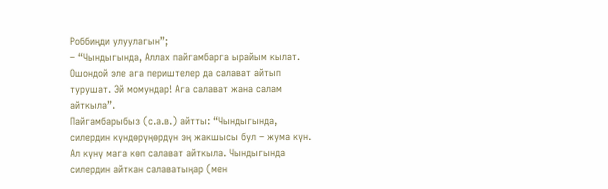Роббиңди улуулагын”;
– “Чындыгында, Аллах пайгамбарга ырайым кылат. Ошондой эле ага периштелер да салават айтып турушат. Эй момундар! Ага салават жана салам айткыла”.
Пайгамбарыбыз (с.а.в.) айтты: “Чындыгында, силердин күндөрүңөрдүн эң жакшысы бул – жума күн. Ал күнү мага көп салават айткыла. Чындыгында силердин айткан салаватыңар (мен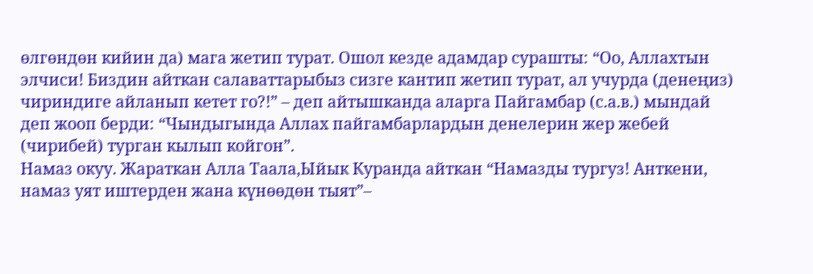өлгөндөн кийин да) мага жетип турат. Ошол кезде адамдар сурашты: “Оо, Аллахтын элчиси! Биздин айткан салаваттарыбыз сизге кантип жетип турат, ал учурда (денеңиз) чириндиге айланып кетет го?!” – деп айтышканда аларга Пайгамбар (с.а.в.) мындай деп жооп берди: “Чындыгында Аллах пайгамбарлардын денелерин жер жебей (чирибей) турган кылып койгон”.
Намаз окуу. Жараткан Алла Таала,Ыйык Куранда айткан “Намазды тургуз! Анткени, намаз уят иштерден жана күнөөдөн тыят”–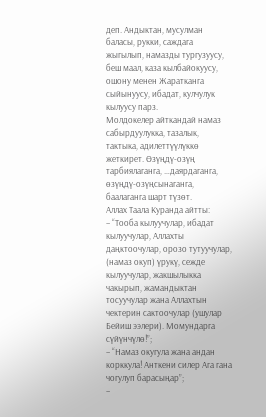деп. Андыктан, мусулман баласы, рукки, саждага жыгылып, намазды тургузуусу, беш маал, каза кылбайокуусу, ошону менен Жаратканга сыйынуусу, ибадат, кулчулук кылуусу парз.
Молдокелер айткандай намаз сабырдуулукка, тазалык, тактыка, адилеттүүлүккө жеткирет. Өзүңдү-озүң тарбиялаганга, …даярдаганга, өзүңдү-озүңсынаганга, баалаганга шарт түзөт.
Аллах Таала Куранда айтты:
– “Тооба кылуучулар, ибадат кылуучулар, Аллахты даңктоочулар, орозо тутуучулар, (намаз окуп) үрукү, сежде кылуучулар, жакшылыкка чакырып, жамандыктан тосуучулар жана Аллахтын чектерин сактоочулар (ушулар Бейиш ээлери). Момундарга сүйүнчүлө!”;
– “Намаз окугула жана андан корккула! Анткени силер Ага гана чогулуп барасыңар”;
–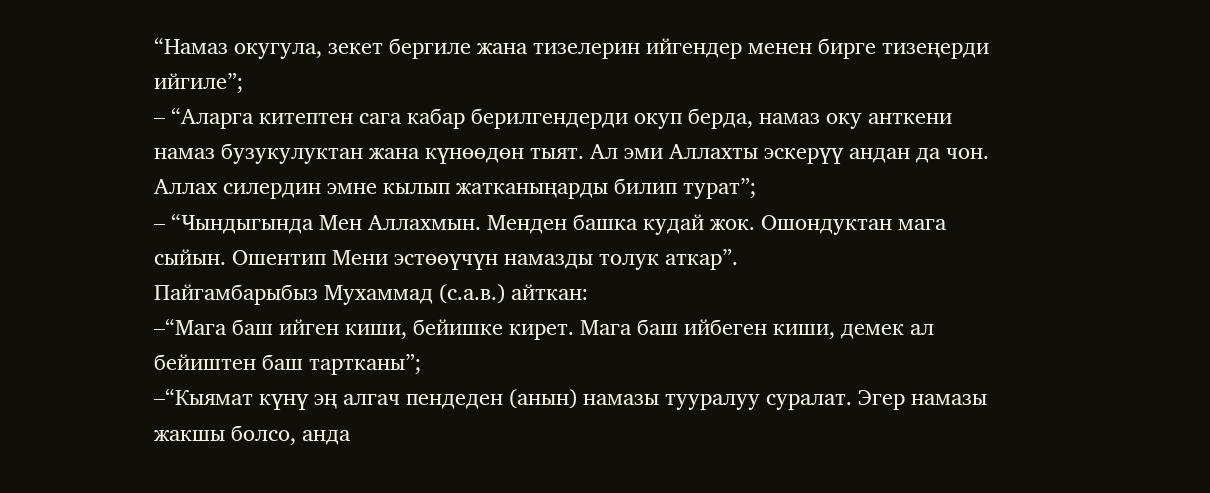“Намаз окугула, зекет бергиле жана тизелерин ийгендер менен бирге тизеңерди ийгиле”;
– “Аларга китептен сага кабар берилгендерди окуп берда, намаз оку анткени намаз бузукулуктан жана күнөөдөн тыят. Ал эми Аллахты эскерүү андан да чон. Аллах силердин эмне кылып жатканыңарды билип турат”;
– “Чындыгында Мен Аллахмын. Менден башка кудай жок. Ошондуктан мага сыйын. Ошентип Мени эстөөүчүн намазды толук аткар”.
Пайгамбарыбыз Мухаммад (с.а.в.) айткан:
–“Мага баш ийген киши, бейишке кирет. Мага баш ийбеген киши, демек ал бейиштен баш тартканы”;
–“Кыямат күнү эң алгач пендеден (анын) намазы тууралуу суралат. Эгер намазы жакшы болсо, анда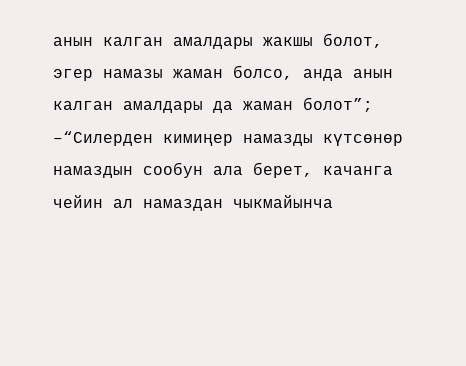анын калган амалдары жакшы болот, эгер намазы жаман болсо, анда анын калган амалдары да жаман болот”;
–“Силерден кимиңер намазды күтсөнөр намаздын сообун ала берет, качанга чейин ал намаздан чыкмайынча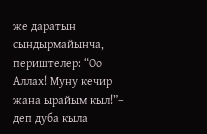же даратын сындырмайынча, периштелер: “Оо Аллах! Муну кечир жана ырайым кыл!”– деп дуба кыла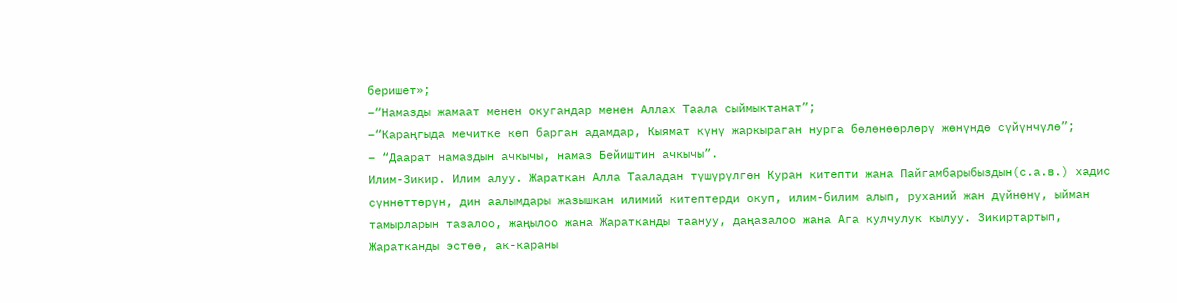беришет»;
–“Намазды жамаат менен окугандар менен Аллах Таала сыймыктанат”;
–“Караңгыда мечитке көп барган адамдар, Кыямат күнү жаркыраган нурга бөлөнөөрлөрү жөнүндө сүйүнчүлө”;
– “Даарат намаздын ачкычы, намаз Бейиштин ачкычы”.
Илим-Зикир. Илим алуу. Жараткан Алла Тааладан түшүрүлгөн Куран китепти жана Пайгамбарыбыздын(с.а.в.) хадис сүннөттөрүн, дин аалымдары жазышкан илимий китептерди окуп, илим-билим алып, руханий жан дүйнөнү, ыйман тамырларын тазалоо, жаңылоо жана Жаратканды таануу, даңазалоо жана Ага кулчулук кылуу. Зикиртартып, Жаратканды эстөө, ак-караны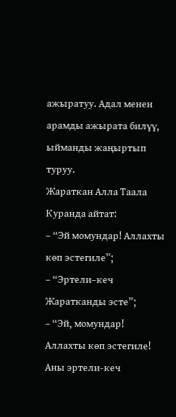ажыратуу. Адал менен арамды ажырата билүү, ыйманды жаңыртып туруу.
Жараткан Алла Таала Куранда айтат:
– “Эй момундар! Аллахты көп эстегиле”;
– “Эртели–кеч Жаратканды эсте”;
– “Эй, момундар! Аллахты көп эстегиле! Аны эртели-кеч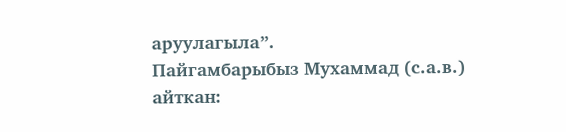аруулагыла”.
Пайгамбарыбыз Мухаммад (с.а.в.) айткан: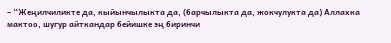– “Жеңилчиликте да, кыйынчылыкта да, (барчылыкта да, жокчулукта да) Аллахка
мактоо, шугур айткандар бейишке эң биринчи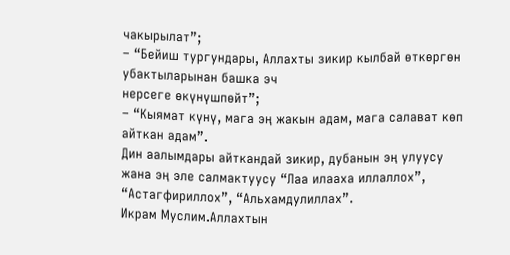чакырылат”;
– “Бейиш тургундары, Аллахты зикир кылбай өткөргөн убактыларынан башка эч
нерсеге өкүнүшпөйт”;
– “Кыямат күнү, мага эң жакын адам, мага салават көп айткан адам”.
Дин аалымдары айткандай зикир, дубанын эң улуусу жана эң эле салмактуусу “Лаа илааха иллаллох”, “Астагфириллох”, “Альхамдулиллах”.
Икрам Муслим.Аллахтын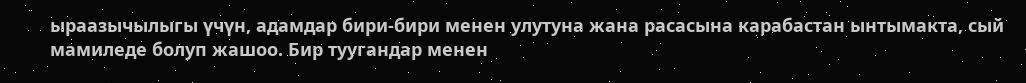ыраазычылыгы үчүн, адамдар бири-бири менен улутуна жана расасына карабастан ынтымакта, сый мамиледе болуп жашоо. Бир туугандар менен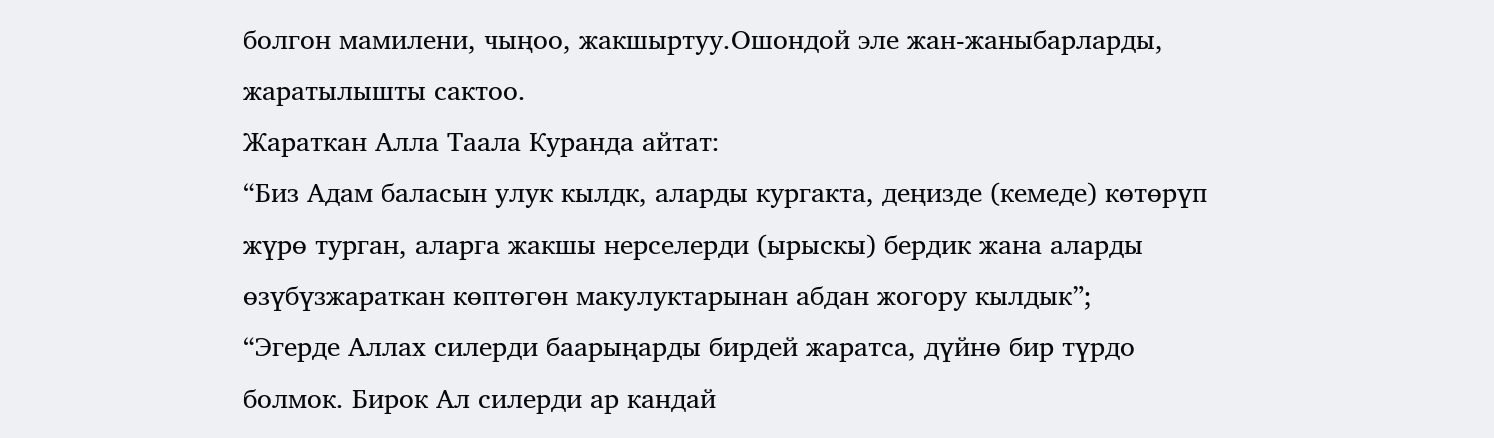болгон мамилени, чыңоо, жакшыртуу.Ошондой эле жан-жаныбарларды, жаратылышты сактоо.
Жараткан Алла Таала Куранда айтат:
“Биз Адам баласын улук кылдк, аларды кургакта, деңизде (кемеде) көтөрүп жүрө турган, аларга жакшы нерселерди (ырыскы) бердик жана аларды өзүбүзжараткан көптөгөн макулуктарынан абдан жогору кылдык”;
“Эгерде Аллах силерди баарыңарды бирдей жаратса, дүйнө бир түрдо болмок. Бирок Ал силерди ар кандай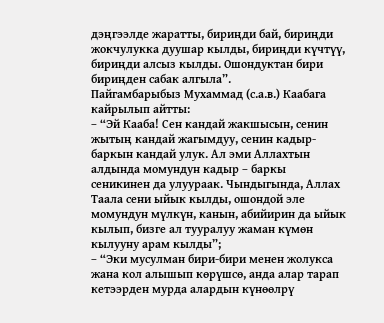дэңгээлде жаратты, бириңди бай, бириңди жокчулукка дуушар кылды, бириңди күчтүү, бириңди алсыз кылды. Ошондуктан бири бириңден сабак алгыла”.
Пайгамбарыбыз Мухаммад (с.а.в.) Каабага кайрылып айтты:
– “Эй Кааба! Сен кандай жакшысын, сенин жытың кандай жагымдуу, сенин кадыр- баркын кандай улук. Ал эми Аллахтын алдында момундун кадыр – баркы сеникинен да улуураак. Чындыгында, Аллах Таала сени ыйык кылды, ошондой эле момундун мүлкүн, канын, абийирин да ыйык кылып, бизге ал тууралуу жаман күмөн кылууну арам кылды”;
– “Эки мусулман бири-бири менен жолукса жана кол алышып көрүшсө, анда алар тарап кетээрден мурда алардын күнөөлрү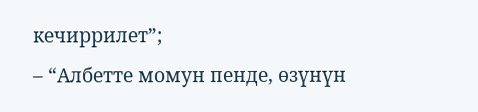кечиррилет”;
– “Албетте момун пенде, өзүнүн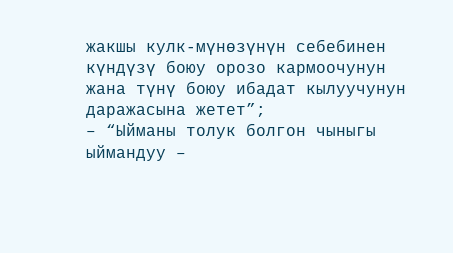жакшы кулк-мүнөзүнүн себебинен күндүзү боюу орозо кармоочунун жана түнү боюу ибадат кылуучунун даражасына жетет”;
– “Ыйманы толук болгон чыныгы ыймандуу –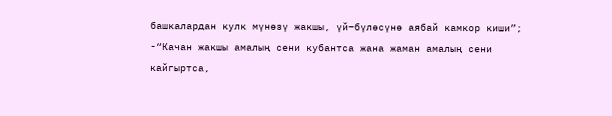башкалардан кулк мүнөзү жакшы, үй–бүлөсүнө аябай камкор киши”;
-“Качан жакшы амалың сени кубантса жана жаман амалың сени кайгыртса,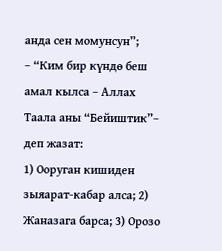анда сен момунсун”;
– “Ким бир күндө беш амал кылса – Аллах Таала аны “Бейиштик”– деп жазат:
1) Ооруган кишиден зыяарат-кабар алса; 2) Жаназага барса; 3) Орозо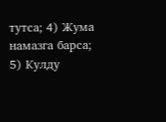тутса; 4) Жума намазга барса; 5) Кулду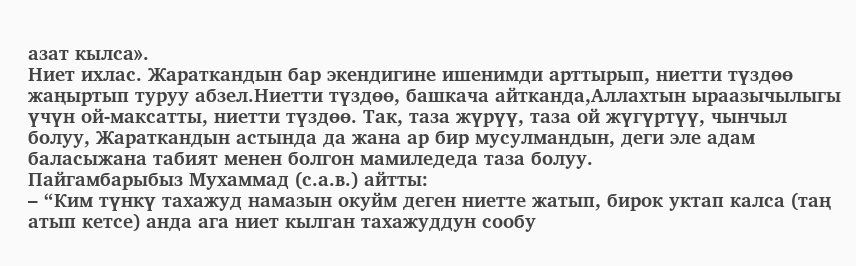азат кылса».
Ниет ихлас. Жараткандын бар экендигине ишенимди арттырып, ниетти түздөө жаңыртып туруу абзел.Ниетти түздөө, башкача айтканда,Аллахтын ыраазычылыгы үчүн ой-максатты, ниетти түздөө. Так, таза жүрүү, таза ой жүгүртүү, чынчыл болуу, Жараткандын астында да жана ар бир мусулмандын, деги эле адам баласыжана табият менен болгон мамиледеда таза болуу.
Пайгамбарыбыз Мухаммад (с.а.в.) айтты:
– “Ким түнкү тахажуд намазын окуйм деген ниетте жатып, бирок уктап калса (таң атып кетсе) анда ага ниет кылган тахажуддун сообу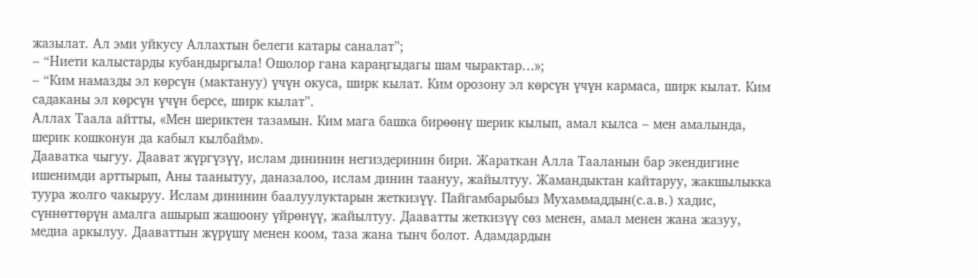жазылат. Ал эми уйкусу Аллахтын белеги катары саналат”;
– “Ниети калыстарды кубандыргыла! Ошолор гана караңгыдагы шам чырактар…»;
– “Ким намазды эл көрсүн (мактануу) үчүн окуса, ширк кылат. Ким орозону эл көрсүн үчүн кармаса, ширк кылат. Ким садаканы эл көрсүн үчүн берсе, ширк кылат”.
Аллах Таала айтты, «Мен шериктен тазамын. Ким мага башка бирөөнү шерик кылып, амал кылса – мен амалында, шерик кошконун да кабыл кылбайм».
Дааватка чыгуу. Даават жүргүзүү, ислам дининин негиздеринин бири. Жараткан Алла Тааланын бар экендигине ишенимди арттырып, Аны таанытуу, даназалоо, ислам динин таануу, жайылтуу. Жамандыктан кайтаруу, жакшылыкка туура жолго чакыруу. Ислам дининин баалуулуктарын жеткизүү. Пайгамбарыбыз Мухаммаддын(с.а.в.) хадис, сүннөттөрүн амалга ашырып жашоону үйрөнүү, жайылтуу. Дааватты жеткизүү сөз менен, амал менен жана жазуу, медиа аркылуу. Дааваттын жүрүшү менен коом, таза жана тынч болот. Адамдардын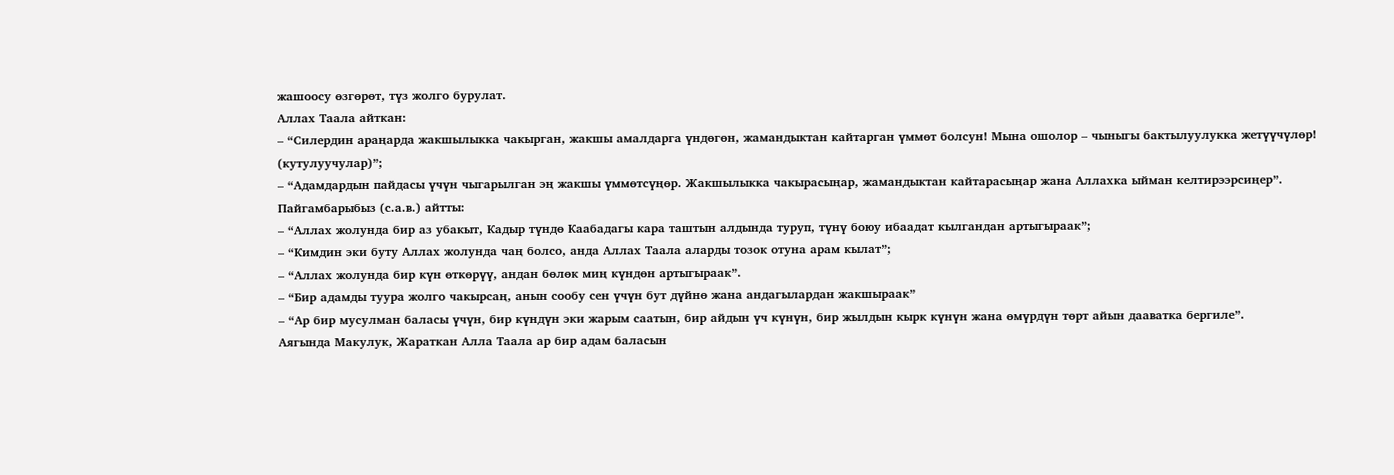жашоосу өзгөрөт, түз жолго бурулат.
Аллах Таала айткан:
– “Силердин араңарда жакшылыкка чакырган, жакшы амалдарга үндөгөн, жамандыктан кайтарган үммөт болсун! Мына ошолор – чыныгы бактылуулукка жетүүчүлөр! (кутулуучулар)”;
– “Адамдардын пайдасы үчүн чыгарылган эң жакшы үммөтсүңөр. Жакшылыкка чакырасыңар, жамандыктан кайтарасыңар жана Аллахка ыйман келтирээрсиңер”.
Пайгамбарыбыз (с.а.в.) айтты:
– “Аллах жолунда бир аз убакыт, Кадыр түндө Каабадагы кара таштын алдында туруп, түнү боюу ибаадат кылгандан артыгыраак”;
– “Кимдин эки буту Аллах жолунда чаң болсо, анда Аллах Таала аларды тозок отуна арам кылат”;
– “Аллах жолунда бир күн өткөрүү, андан бөлөк миң күндөн артыгыраак”.
– “Бир адамды туура жолго чакырсаң, анын сообу сен үчүн бут дүйнө жана андагылардан жакшыраак”
– “Ар бир мусулман баласы үчүн, бир күндүн эки жарым саатын, бир айдын үч күнүн, бир жылдын кырк күнүн жана өмүрдүн төрт айын дааватка бергиле”.
Аягында Макулук, Жараткан Алла Таала ар бир адам баласын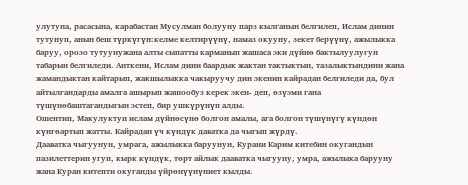улутуна, расасына, карабастан Мусулман болууну парз кылганын белгилеп, Ислам динин тутунуп, анын беш түркүгүн:келме келтирүүнү, намаз окууну, зекет берүүнү, ажылыкка баруу, орозо тутуунужана алты сыпатты карманып жашаса эки дүйнө бактылуулугун табарын белгиледи. Анткени, Ислам дини баардык жактан тактыктын, тазалыктындини жана жамандыктан кайтарып, жакшылыкка чакыруучу дин экенин кайрадан белгиледи да, бул айтылгандарды амалга ашырып жашообуз керек экен- деп, өзүэми гана түшүнөбаштагандыгын эстеп, бир ушкүрүнүп алды.
Ошентип, Макулуктун ислам дүйнөсүнө болгон амалы, ага болгон түшүнүгү күндөн күнгөартып жатты. Кайрадан үч күндүк даватка да чыгып жүрдү.
Дааватка чыгуунун, умрага, ажылыкка баруунун, Курани Карим китебин окугандын пазилеттерин угуп, кырк күндүк, төрт айлык дааватка чыгууну, умра, ажылыка барууну жана Куран китепти окуганды үйрөнүүнүниет кылды.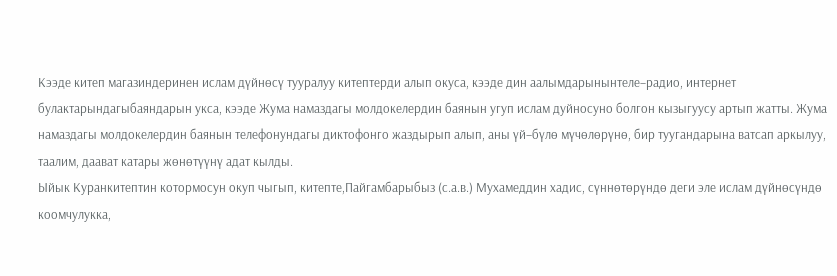Кээде китеп магазиндеринен ислам дүйнөсү тууралуу китептерди алып окуса, кээде дин аалымдарынынтеле–радио, интернет булактарындагыбаяндарын укса, кээде Жума намаздагы молдокелердин баянын угуп ислам дуйносуно болгон кызыгуусу артып жатты. Жума намаздагы молдокелердин баянын телефонундагы диктофонго жаздырып алып, аны үй–бүлө мүчөлөрүнө, бир туугандарына ватсап аркылуу, таалим, даават катары жөнөтүүнү адат кылды.
Ыйык Куранкитептин котормосун окуп чыгып, китепте,Пайгамбарыбыз (с.а.в.) Мухамеддин хадис, сүннөтөрүндө деги эле ислам дүйнөсүндө коомчулукка,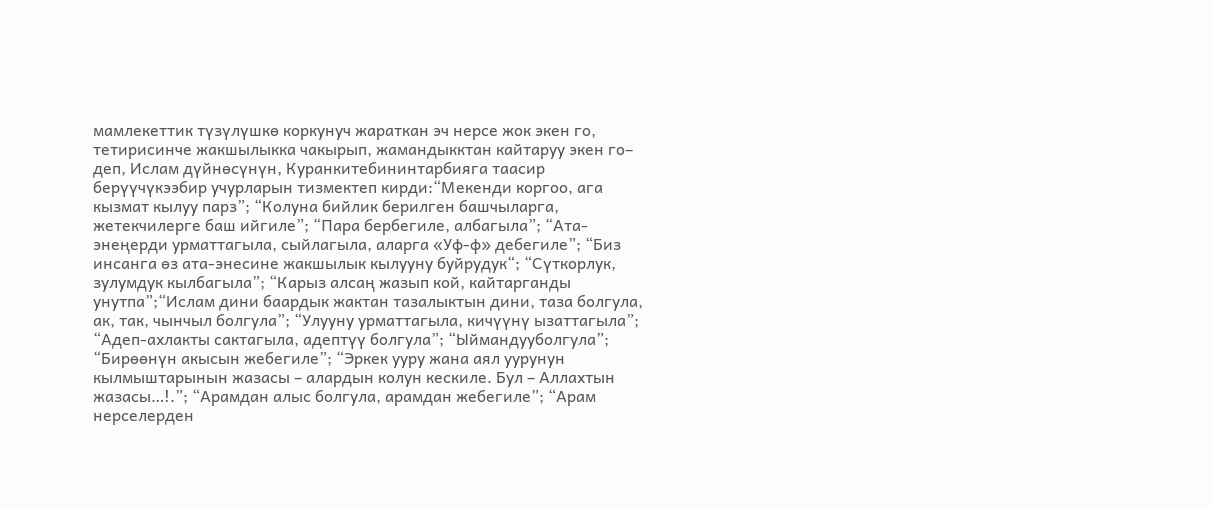мамлекеттик түзүлүшкө коркунуч жараткан эч нерсе жок экен го, тетирисинче жакшылыкка чакырып, жамандыкктан кайтаруу экен го– деп, Ислам дүйнөсүнүн, Куранкитебининтарбияга таасир берүүчүкээбир учурларын тизмектеп кирди:“Мекенди коргоо, ага кызмат кылуу парз”; “Колуна бийлик берилген башчыларга, жетекчилерге баш ийгиле”; “Пара бербегиле, албагыла”; “Ата-энеңерди урматтагыла, сыйлагыла, аларга «Уф-ф» дебегиле”; “Биз инсанга өз ата-энесине жакшылык кылууну буйрудук“; “Сүткорлук, зулумдук кылбагыла”; “Карыз алсаң жазып кой, кайтарганды унутпа”;“Ислам дини баардык жактан тазалыктын дини, таза болгула, ак, так, чынчыл болгула”; “Улууну урматтагыла, кичүүнү ызаттагыла”; “Адеп-ахлакты сактагыла, адептүү болгула”; “Ыймандууболгула”; “Бирөөнүн акысын жебегиле”; “Эркек ууру жана аял уурунун кылмыштарынын жазасы – алардын колун кескиле. Бул – Аллахтын жазасы…!.”; “Арамдан алыс болгула, арамдан жебегиле”; “Арам нерселерден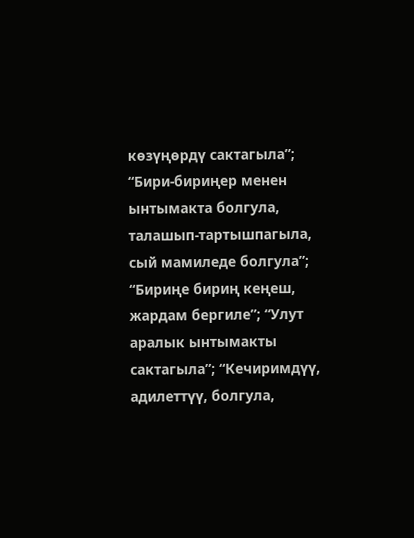көзүңөрдү сактагыла”; “Бири-бириңер менен ынтымакта болгула, талашып-тартышпагыла, сый мамиледе болгула”; “Бириңе бириң кеңеш, жардам бергиле”; “Улут аралык ынтымакты сактагыла”; “Кечиримдүү, адилеттүү, болгула,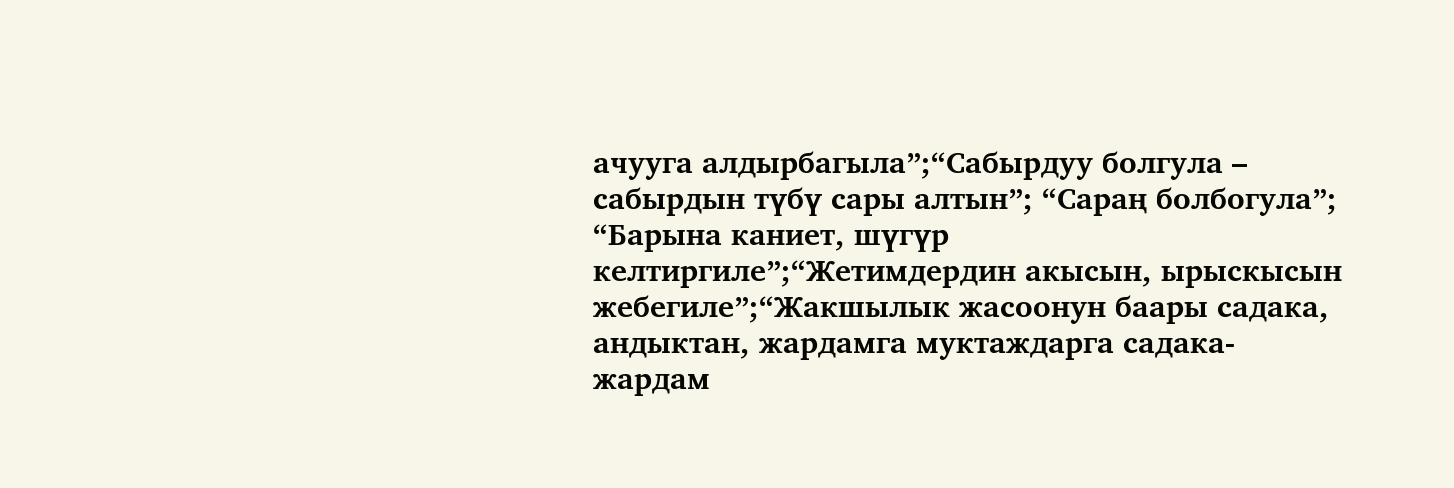ачууга алдырбагыла”;“Сабырдуу болгула – сабырдын түбү сары алтын”; “Сараң болбогула”; “Барына каниет, шүгүр келтиргиле”;“Жетимдердин акысын, ырыскысын жебегиле”;“Жакшылык жасоонун баары садака, андыктан, жардамга муктаждарга садака-жардам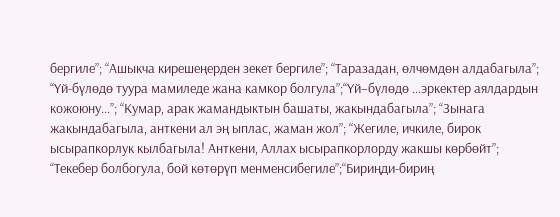бергиле”; “Ашыкча кирешеңерден зекет бергиле”; “Таразадан, өлчөмдөн алдабагыла”; “Үй-бүлөдө туура мамиледе жана камкор болгула”;“Үй–бүлөдө …эркектер аялдардын кожоюну…”; “Кумар, арак жамандыктын башаты, жакындабагыла”; “Зынага жакындабагыла, анткени ал эң ыплас, жаман жол”; “Жегиле, ичкиле, бирок ысырапкорлук кылбагыла! Анткени, Аллах ысырапкорлорду жакшы көрбөйт”; “Текебер болбогула, бой көтөрүп менменсибегиле”;“Бириңди-бириң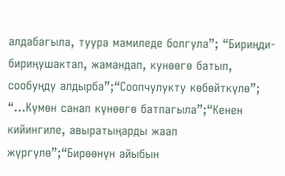алдабагыла, туура мамиледе болгула”; “Бириңди-бириңушактап, жамандап, кунөөгө батып, сообуңду алдырба”;“Соопчулукту көбөйткүлө”; “…Күмөн санап күнөөгө батпагыла”;“Кенен кийингиле, авыратыңарды жаап жүргүлө”;“Бирөөнүн айыбын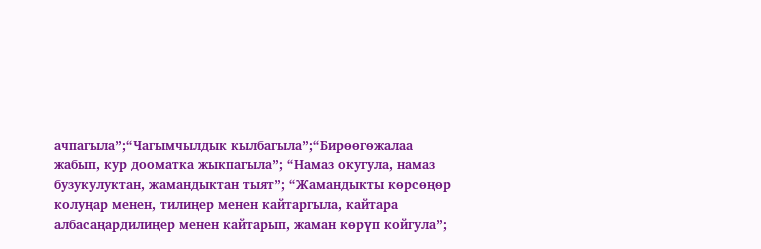ачпагыла”;“Чагымчылдык кылбагыла”;“Бирөөгөжалаа жабып, кур дооматка жыкпагыла”; “Намаз окугула, намаз бузукулуктан, жамандыктан тыят”; “Жамандыкты көрсөңөр колуңар менен, тилиңер менен кайтаргыла, кайтара албасаңардилиңер менен кайтарып, жаман көрүп койгула”;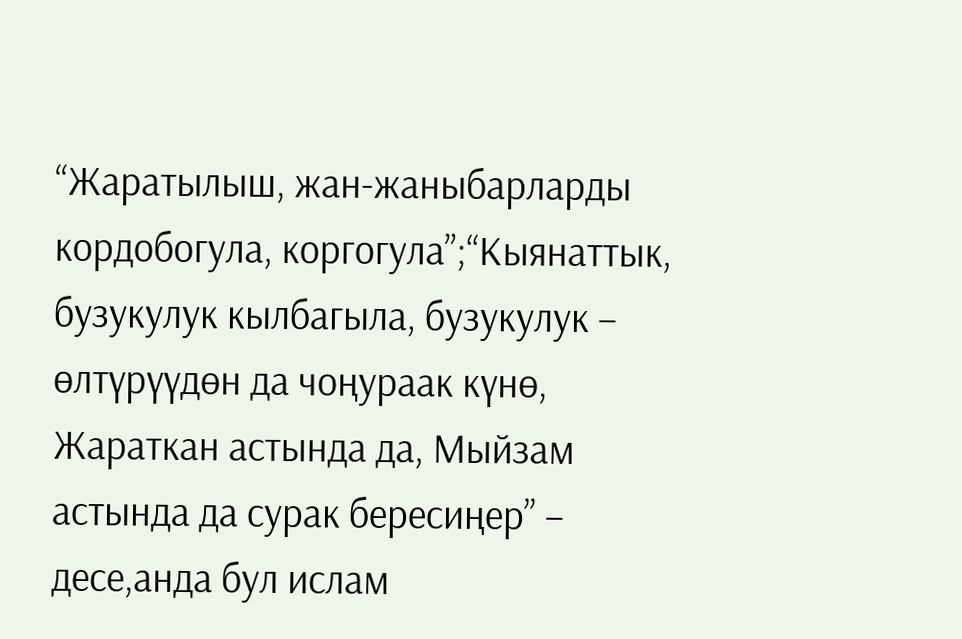“Жаратылыш, жан-жаныбарларды кордобогула, коргогула”;“Кыянаттык, бузукулук кылбагыла, бузукулук – өлтүрүүдөн да чоңураак күнө, Жараткан астында да, Мыйзам астында да сурак бересиңер” – десе,анда бул ислам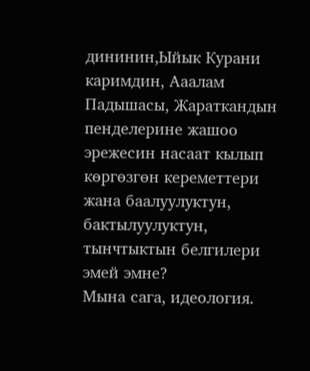дининин,Ыйык Курани каримдин, Ааалам Падышасы, Жараткандын пенделерине жашоо эрежесин насаат кылып көргөзгөн кереметтери жана баалуулуктун, бактылуулуктун, тынчтыктын белгилери эмей эмне?
Мына сага, идеология.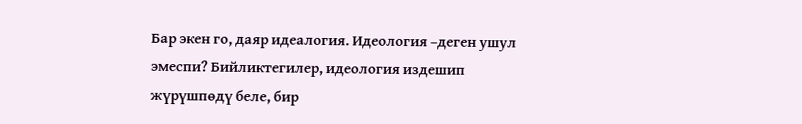Бар экен го, даяр идеалогия. Идеология –деген ушул эмеспи? Бийликтегилер, идеология издешип жүрүшпөдү беле, бир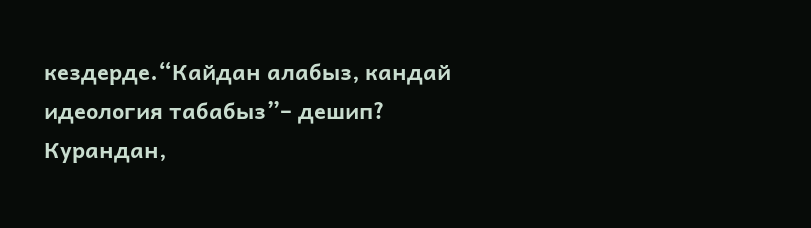кездерде.“Кайдан алабыз, кандай идеология табабыз”– дешип? Курандан,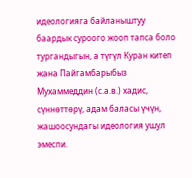идеологияга байланыштуу баардык суроого жооп тапса боло тургандыгын, а түгүл Куран китеп жана Пайгамбарыбыз Мухаммеддин (с.а.в.) хадис, сүннөттөрү, адам баласы үчүн, жашоосундагы идеология ушул эмеспи.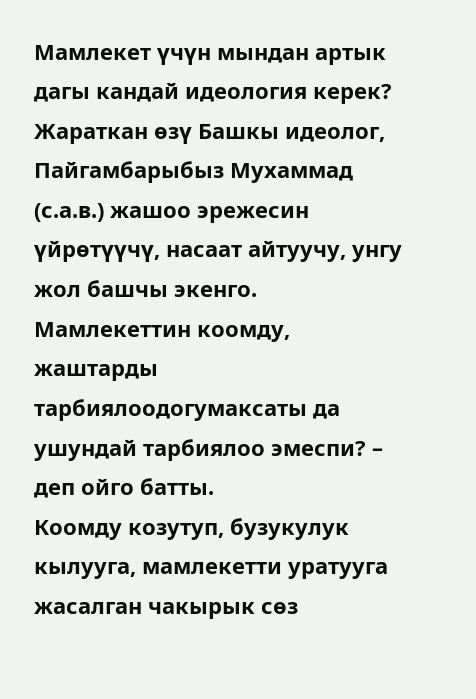Мамлекет үчүн мындан артык дагы кандай идеология керек? Жараткан өзү Башкы идеолог, Пайгамбарыбыз Мухаммад (с.а.в.) жашоо эрежесин үйрөтүүчү, насаат айтуучу, унгу жол башчы экенго.
Мамлекеттин коомду, жаштарды тарбиялоодогумаксаты да ушундай тарбиялоо эмеспи? – деп ойго батты.
Коомду козутуп, бузукулук кылууга, мамлекетти уратууга жасалган чакырык сөз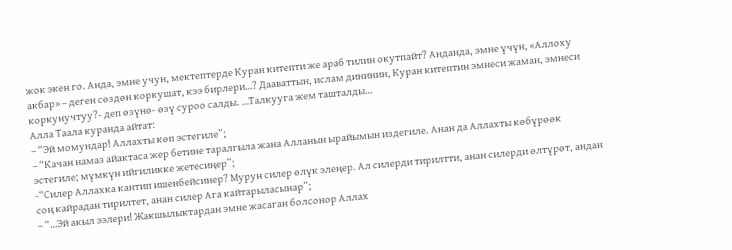жок экен го. Анда, эмне учун, мектептерде Куран китепти же араб тилин окутпайт? Анданда, эмне үчүн, «Аллоху акбар» – деген сөздөн коркушат, кээ бирлери…? Дааваттын, ислам дининин, Куран китептин эмнеси жаман, эмнеси коркунучтуу?- деп өзүнө- өзү суроо салды. …Талкууга жем ташталды…
Алла Таала куранда айтат:
– “Эй момундар! Аллахты көп эстегиле”;
– “Качан намаз айактаса жер бетине таралгыла жана Алланын ырайымын издегиле. Анан да Аллахты көбүрөөк эстегиле; мүмкүн ийгиликке жетесиңер”;
-“Силер Аллахка кантип ишенбейсинер? Мурун силер өлүк элеңер. Ал силерди тирилтти, анан силерди өлтүрөт, андан соң кайрадан тирилтет, анан силер Ага кайтарыласынар”;
– “…Эй акыл ээлери! Жакшылыктардан эмне жасаган болсонор Аллах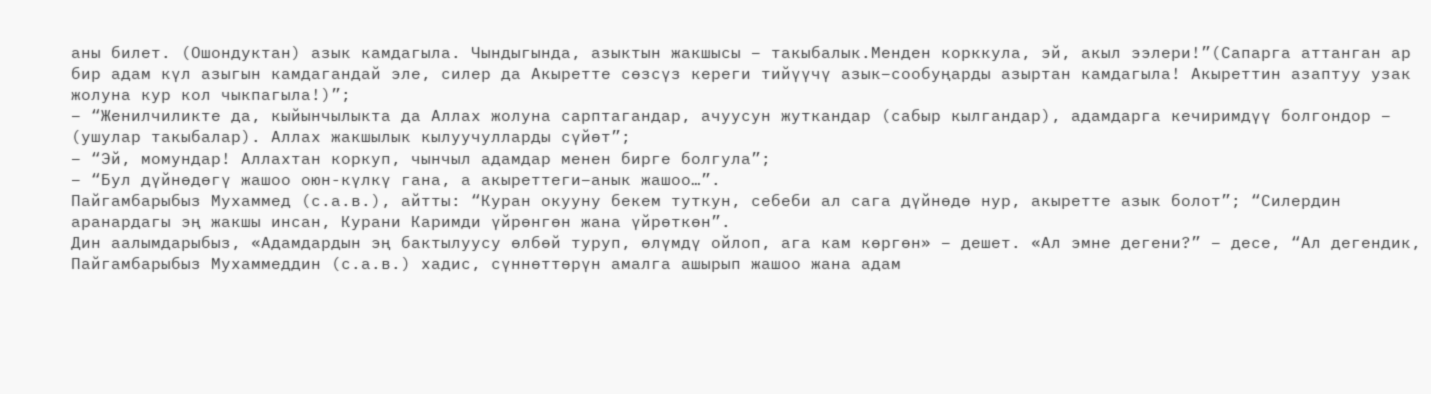аны билет. (Ошондуктан) азык камдагыла. Чындыгында, азыктын жакшысы – такыбалык.Менден корккула, эй, акыл ээлери!”(Сапарга аттанган ар бир адам күл азыгын камдагандай эле, силер да Акыретте сөзсүз кереги тийүүчү азык–сообуңарды азыртан камдагыла! Акыреттин азаптуу узак жолуна кур кол чыкпагыла!)”;
– “Женилчиликте да, кыйынчылыкта да Аллах жолуна сарптагандар, ачуусун жуткандар (сабыр кылгандар), адамдарга кечиримдүү болгондор – (ушулар такыбалар). Аллах жакшылык кылуучулларды сүйөт”;
– “Эй, момундар! Аллахтан коркуп, чынчыл адамдар менен бирге болгула”;
– “Бул дүйнөдөгү жашоо оюн-күлкү гана, а акыреттеги–анык жашоо…”.
Пайгамбарыбыз Мухаммед (с.а.в.), айтты: “Куран окууну бекем туткун, себеби ал сага дүйнөдө нур, акыретте азык болот”; “Силердин аранардагы эң жакшы инсан, Курани Каримди үйрөнгөн жана үйрөткөн”.
Дин аалымдарыбыз, «Адамдардын эң бактылуусу өлбөй туруп, өлүмдү ойлоп, ага кам көргөн» – дешет. «Ал эмне дегени?” – десе, “Ал дегендик, Пайгамбарыбыз Мухаммеддин (с.а.в.) хадис, сүннөттөрүн амалга ашырып жашоо жана адам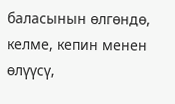баласынын өлгөндө, келме, кепин менен өлүүсү,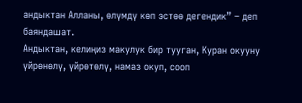андыктан Алланы, өлүмдү көп эстөө дегендик” – деп баяндашат.
Андыктан, келиңиз макулук бир тууган, Куран окууну үйрөнөлү, үйрөтөлү, намаз окуп, сооп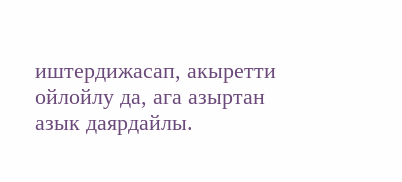иштердижасап, акыретти ойлойлу да, ага азыртан азык даярдайлы.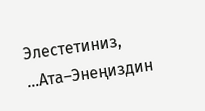Элестетиниз, …Ата–Энеңиздин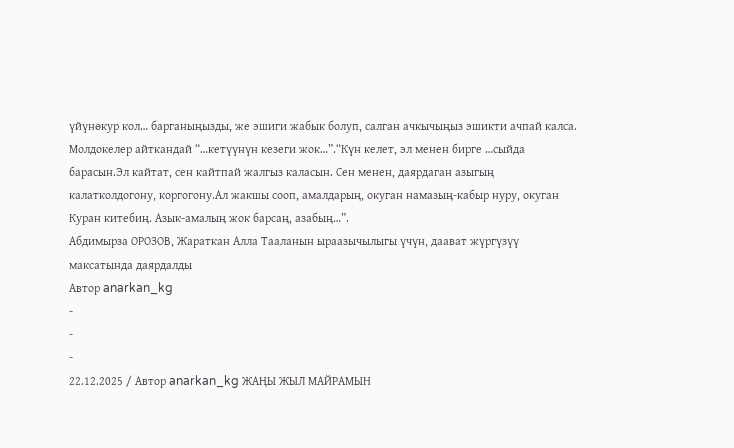үйүнөкур кол… барганыңызды, же эшиги жабык болуп, салган ачкычыңыз эшикти ачпай калса.
Молдокелер айткандай “…кетүүнүн кезеги жок…”.“Күн келет, эл менен бирге …сыйда барасын.Эл кайтат, сен кайтпай жалгыз каласын. Сен менен, даярдаган азыгың калатколдогону, коргогону.Ал жакшы сооп, амалдарың, окуган намазың-кабыр нуру, окуган Куран китебиң. Азык-амалың жок барсаң, азабың…”.
Абдимырза ОРОЗОВ, Жараткан Алла Тааланын ыраазычылыгы үчүн, даават жүргүзүү максатында даярдалды
Автор anarkan_kg
-
-
-
22.12.2025 / Автор anarkan_kg ЖАҢЫ ЖЫЛ МАЙРАМЫН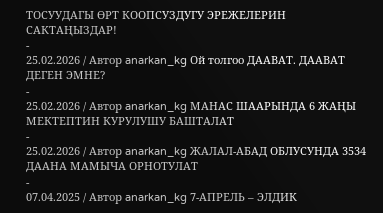ТОСУУДАГЫ ӨРТ КООПСУЗДУГУ ЭРЕЖЕЛЕРИН САКТАҢЫЗДАР!
-
25.02.2026 / Автор anarkan_kg Ой толгоо ДААВАТ. ДААВАТ ДЕГЕН ЭМНЕ?
-
25.02.2026 / Автор anarkan_kg МАНАС ШААРЫНДА 6 ЖАҢЫ МЕКТЕПТИН КУРУЛУШУ БАШТАЛАТ
-
25.02.2026 / Автор anarkan_kg ЖАЛАЛ-АБАД ОБЛУСУНДА 3534 ДААНА МАМЫЧА ОРНОТУЛАТ
-
07.04.2025 / Автор anarkan_kg 7-АПРЕЛЬ – ЭЛДИК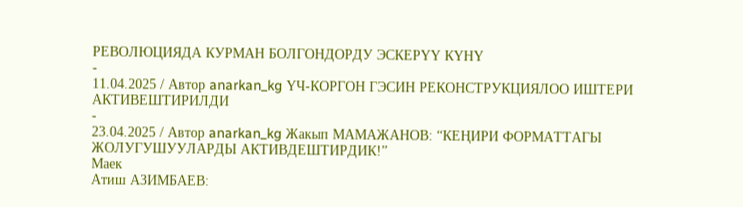РЕВОЛЮЦИЯДА КУРМАН БОЛГОНДОРДУ ЭСКЕРҮҮ КҮНҮ
-
11.04.2025 / Автор anarkan_kg ҮЧ-КОРГОН ГЭСИН РЕКОНСТРУКЦИЯЛОО ИШТЕРИ АКТИВЕШТИРИЛДИ
-
23.04.2025 / Автор anarkan_kg Жакып МАМАЖАНОВ: “КЕҢИРИ ФОРМАТТАГЫ ЖОЛУГУШУУЛАРДЫ АКТИВДЕШТИРДИК!”
Маек
Атиш АЗИМБАЕВ: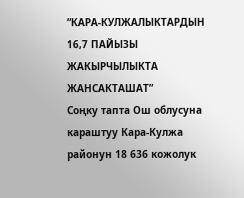“КАРА-КУЛЖАЛЫКТАРДЫН 16,7 ПАЙЫЗЫ ЖАКЫРЧЫЛЫКТА ЖАНСАКТАШАТ”
Соңку тапта Ош облусуна караштуу Кара-Кулжа районун 18 636 кожолук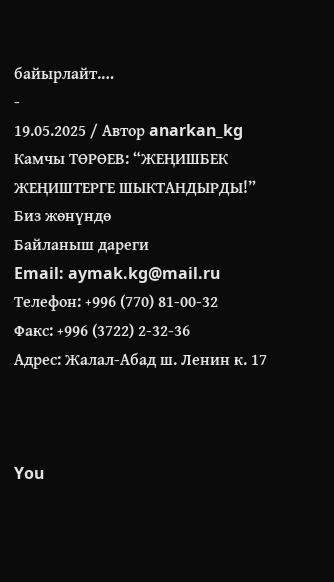байырлайт.…
-
19.05.2025 / Автор anarkan_kg Камчы ТӨРӨЕВ: “ЖЕҢИШБЕК ЖЕҢИШТЕРГЕ ШЫКТАНДЫРДЫ!”
Биз жөнүндө
Байланыш дареги
Email: aymak.kg@mail.ru
Телефон: +996 (770) 81-00-32
Факс: +996 (3722) 2-32-36
Адрес: Жалал-Абад ш. Ленин к. 17



You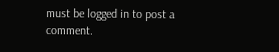must be logged in to post a comment.